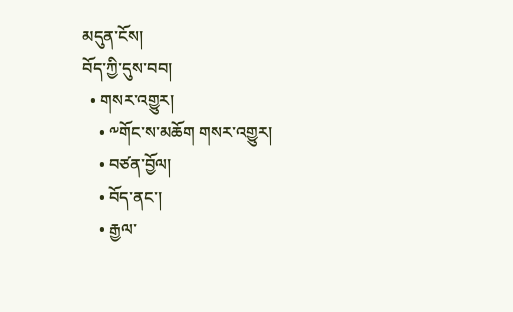མདུན་ངོས།
བོད་ཀྱི་དུས་བབ།
  • གསར་འགྱུར།
    • ༸གོང་ས་མཆོག གསར་འགྱུར།
    • བཙན་བྱོལ།
    • བོད་ནང་།
    • རྒྱལ་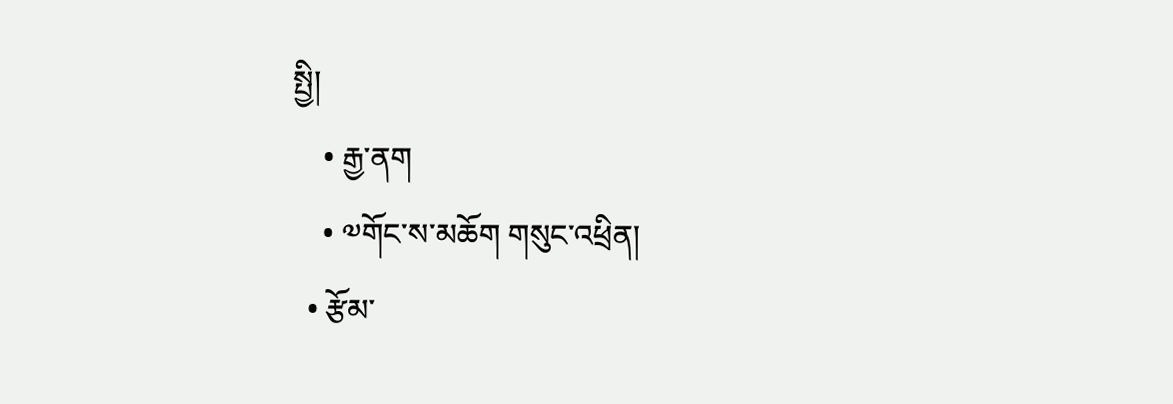སྤྱི།
    • རྒྱ་ནག
    • ༧གོང་ས་མཆོག གསུང་འཕྲིན།
  • རྩོམ་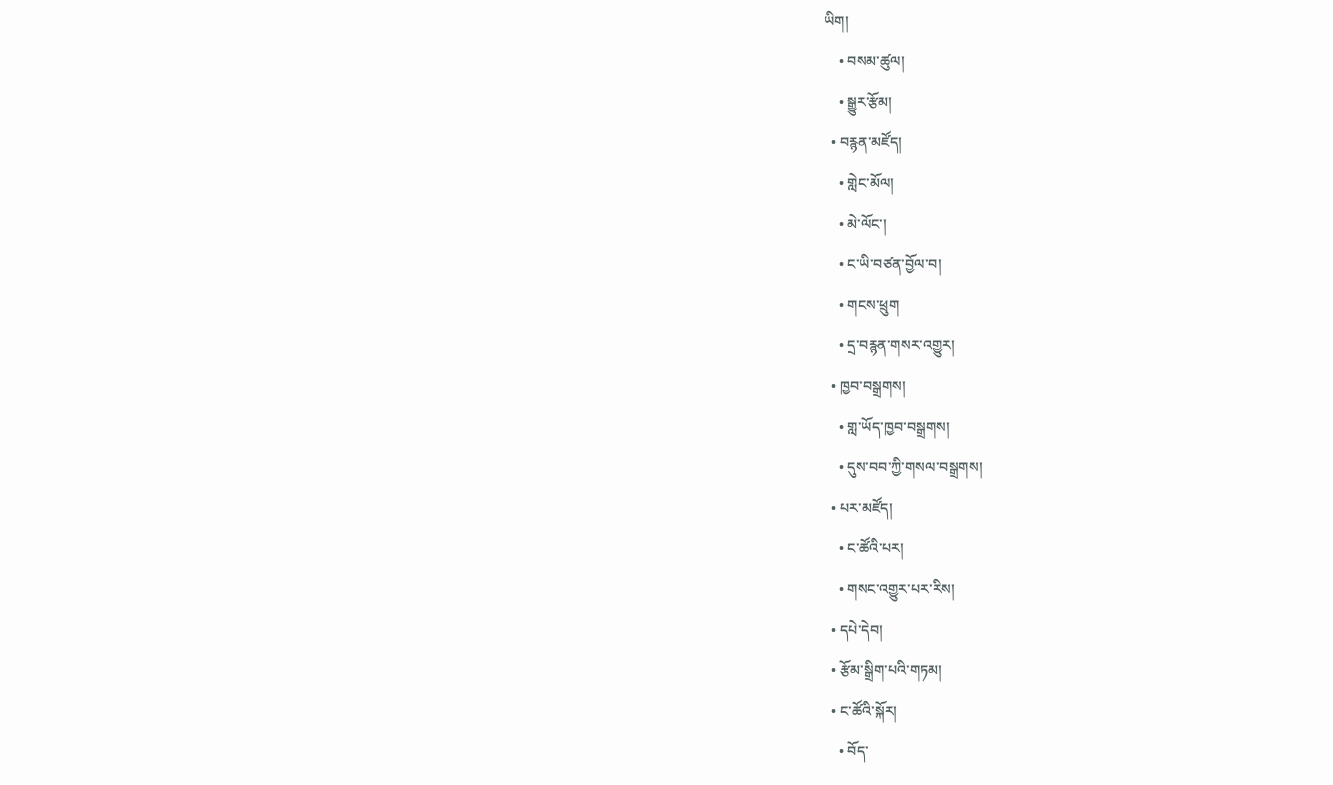ཡིག།
    • བསམ་ཚུལ།
    • སྒྱུར་རྩོམ།
  • བརྙན་མཛོད།
    • གླེང་མོལ།
    • མེ་ལོང་།
    • ང་ཡི་བཙན་བྱོལ་བ།
    • གངས་ཕྲུག
    • དྲ་བརྙན་གསར་འགྱུར།
  • ཁྱབ་བསྒྲགས།
    • གླ་ཡོད་ཁྱབ་བསྒྲགས།
    • དུས་བབ་ཀྱི་གསལ་བསྒྲགས།
  • པར་མཛོད།
    • ང་ཚོའི་པར།
    • གསང་འགྱུར་པར་རིས།
  • དཔེ་དེབ།
  • རྩོམ་སྒྲིག་པའི་གཏམ།
  • ང་ཚོའི་སྐོར།
    • བོད་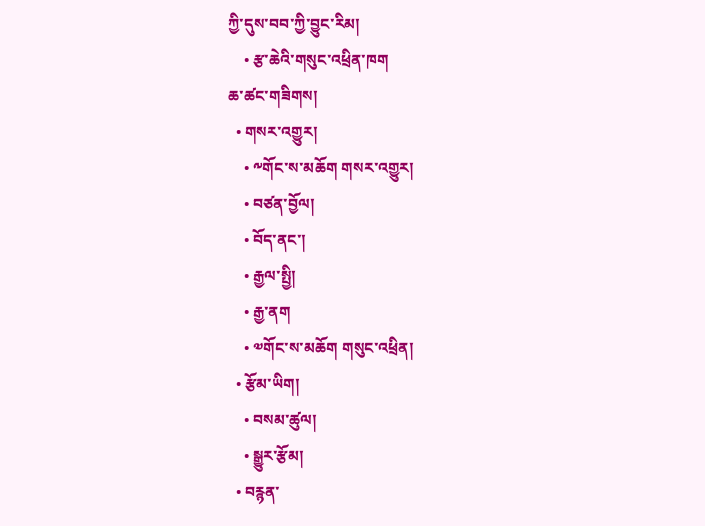ཀྱི་དུས་བབ་ཀྱི་བྱུང་རིམ།
    • རྩ་ཆེའི་གསུང་འཕྲིན་ཁག
ཆ་ཚང་གཟིགས།
  • གསར་འགྱུར།
    • ༸གོང་ས་མཆོག གསར་འགྱུར།
    • བཙན་བྱོལ།
    • བོད་ནང་།
    • རྒྱལ་སྤྱི།
    • རྒྱ་ནག
    • ༧གོང་ས་མཆོག གསུང་འཕྲིན།
  • རྩོམ་ཡིག།
    • བསམ་ཚུལ།
    • སྒྱུར་རྩོམ།
  • བརྙན་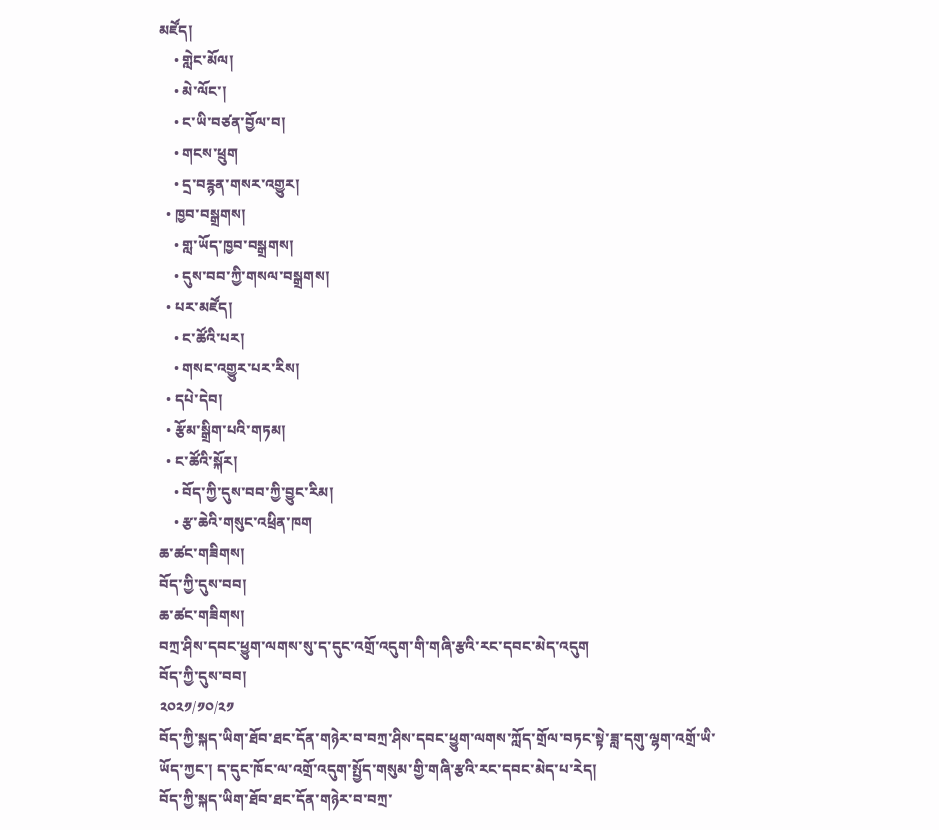མཛོད།
    • གླེང་མོལ།
    • མེ་ལོང་།
    • ང་ཡི་བཙན་བྱོལ་བ།
    • གངས་ཕྲུག
    • དྲ་བརྙན་གསར་འགྱུར།
  • ཁྱབ་བསྒྲགས།
    • གླ་ཡོད་ཁྱབ་བསྒྲགས།
    • དུས་བབ་ཀྱི་གསལ་བསྒྲགས།
  • པར་མཛོད།
    • ང་ཚོའི་པར།
    • གསང་འགྱུར་པར་རིས།
  • དཔེ་དེབ།
  • རྩོམ་སྒྲིག་པའི་གཏམ།
  • ང་ཚོའི་སྐོར།
    • བོད་ཀྱི་དུས་བབ་ཀྱི་བྱུང་རིམ།
    • རྩ་ཆེའི་གསུང་འཕྲིན་ཁག
ཆ་ཚང་གཟིགས།
བོད་ཀྱི་དུས་བབ།
ཆ་ཚང་གཟིགས།
བཀྲ་ཤིས་དབང་ཕྱུག་ལགས་སུ་ད་དུང་འགྲོ་འདུག་གི་གཞི་རྩའི་རང་དབང་མེད་འདུག
བོད་ཀྱི་དུས་བབ།
༢༠༢༡/༡༠/༢༡
བོད་ཀྱི་སྐད་ཡིག་ཐོབ་ཐང་དོན་གཉེར་བ་བཀྲ་ཤིས་དབང་ཕྱུག་ལགས་ཀློད་གྲོལ་བཏང་སྟེ་ཟླ་དགུ་ལྷག་འགྲོ་ཡི་ཡོད་ཀྱང་། ད་དུང་ཁོང་ལ་འགྲོ་འདུག་སྤྱོད་གསུམ་གྱི་གཞི་རྩའི་རང་དབང་མེད་པ་རེད།
བོད་ཀྱི་སྐད་ཡིག་ཐོབ་ཐང་དོན་གཉེར་བ་བཀྲ་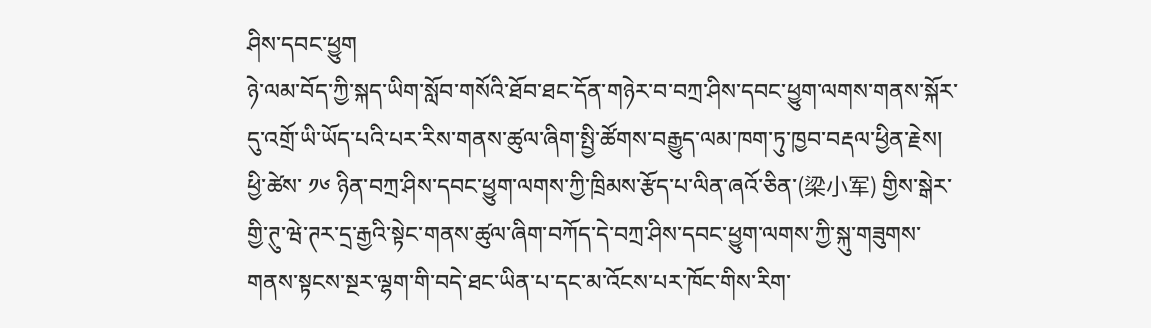ཤིས་དབང་ཕྱུག
ཉེ་ལམ་བོད་ཀྱི་སྐད་ཡིག་སློབ་གསོའི་ཐོབ་ཐང་དོན་གཉེར་བ་བཀྲ་ཤིས་དབང་ཕྱུག་ལགས་གནས་སྐོར་དུ་འགྲོ་ཡི་ཡོད་པའི་པར་རིས་གནས་ཚུལ་ཞིག་སྤྱི་ཚོགས་བརྒྱུད་ལམ་ཁག་ཏུ་ཁྱབ་བརྡལ་ཕྱིན་རྗེས། ཕྱི་ཚེས་ ༡༦ ཉིན་བཀྲ་ཤིས་དབང་ཕྱུག་ལགས་ཀྱི་ཁྲིམས་རྩོད་པ་ལིན་ཞའོ་ཅིན་(梁小军) གྱིས་སྒེར་གྱི་ཊུ་ཝེ་ཊར་དྲ་རྒྱའི་སྟེང་གནས་ཚུལ་ཞིག་བཀོད་དེ་བཀྲ་ཤིས་དབང་ཕྱུག་ལགས་ཀྱི་སྐུ་གཟུགས་གནས་སྟངས་སྔར་ལྷག་གི་བདེ་ཐང་ཡིན་པ་དང་མ་འོངས་པར་ཁོང་གིས་རིག་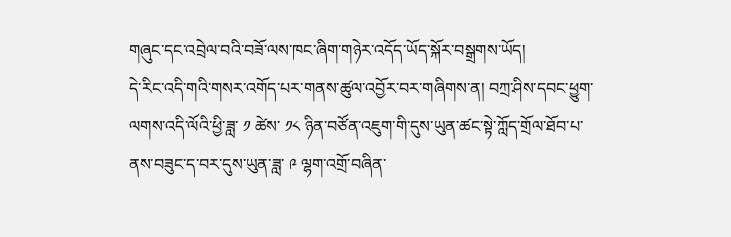གཞུང་དང་འབྲེལ་བའི་བཟོ་ལས་ཁང་ཞིག་གཉེར་འདོད་ཡོད་སྐོར་བསྒྲགས་ཡོད།
དེ་རིང་འདི་གའི་གསར་འགོད་པར་གནས་ཚུལ་འབྱོར་བར་གཞིགས་ན། བཀྲ་ཤིས་དབང་ཕྱུག་ལགས་འདི་ལོའི་ཕྱི་ཟླ་ ༡ ཚེས་ ༡༨ ཉིན་བཙོན་འཇུག་གི་དུས་ཡུན་ཚང་སྟེ་ཀློད་གྲོལ་ཐོབ་པ་ནས་བཟུང་ད་བར་དུས་ཡུན་ཟླ་ ༩ ལྷག་འགྲོ་བཞིན་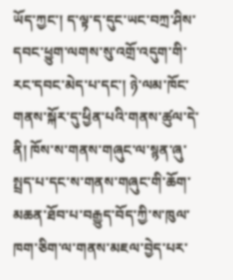ཡོད་ཀྱང་། ད་ལྟ་ད་དུང་ཡང་བཀྲ་ཤིས་དབང་ཕྱུག་ལགས་སུ་འགྲོ་འདུག་གི་རང་དབང་མེད་པ་དང་། ཉེ་ལམ་ཁོང་གནས་སྐོར་དུ་ཕྱིན་པའི་གནས་ཚུལ་དེ་ནི། ཁོས་ས་གནས་གཞུང་ལ་སྙན་ཞུ་སྤྲད་པ་དང་ས་གནས་གཞུང་གི་ཆོག་མཆན་ཐོབ་པ་བརྒྱུད་བོད་ཀྱི་ས་ཁུལ་ཁག་ཅིག་ལ་གནས་མཇལ་བྱེད་པར་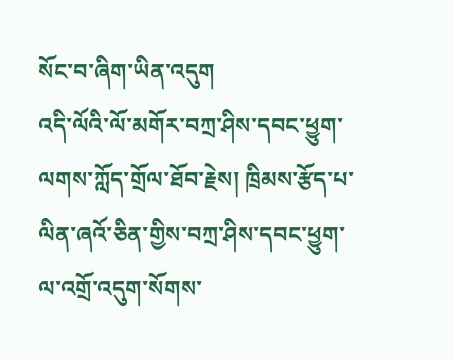སོང་བ་ཞིག་ཡིན་འདུག
འདི་ལོའི་ལོ་མགོར་བཀྲ་ཤིས་དབང་ཕྱུག་ལགས་ཀློད་གྲོལ་ཐོབ་རྗེས། ཁྲིམས་རྩོད་པ་ལིན་ཞའོ་ཅིན་གྱིས་བཀྲ་ཤིས་དབང་ཕྱུག་ལ་འགྲོ་འདུག་སོགས་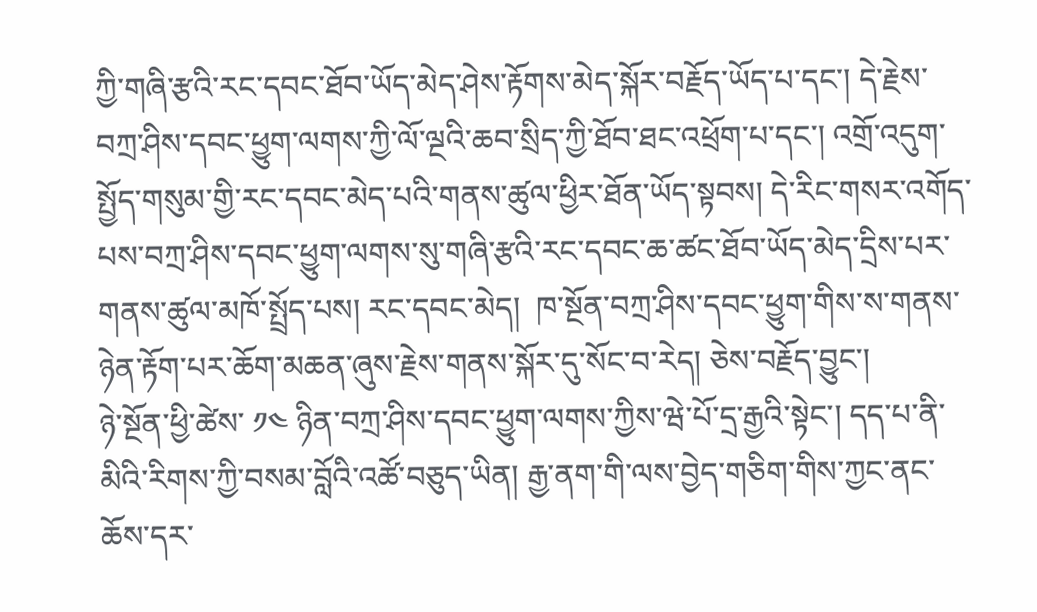ཀྱི་གཞི་རྩའི་རང་དབང་ཐོབ་ཡོད་མེད་ཤེས་རྟོགས་མེད་སྐོར་བརྗོད་ཡོད་པ་དང་། དེ་རྗེས་བཀྲ་ཤིས་དབང་ཕྱུག་ལགས་ཀྱི་ལོ་ལྔའི་ཆབ་སྲིད་ཀྱི་ཐོབ་ཐང་འཕྲོག་པ་དང་། འགྲོ་འདུག་སྤྱོད་གསུམ་གྱི་རང་དབང་མེད་པའི་གནས་ཚུལ་ཕྱིར་ཐོན་ཡོད་སྟབས། དེ་རིང་གསར་འགོད་པས་བཀྲ་ཤིས་དབང་ཕྱུག་ལགས་སུ་གཞི་རྩའི་རང་དབང་ཆ་ཚང་ཐོབ་ཡོད་མེད་དྲིས་པར་གནས་ཚུལ་མཁོ་སྤྲོད་པས། རང་དབང་མེད།  ཁ་སྔོན་བཀྲ་ཤིས་དབང་ཕྱུག་གིས་ས་གནས་ཉེན་རྟོག་པར་ཆོག་མཆན་ཞུས་རྗེས་གནས་སྐོར་དུ་སོང་བ་རེད། ཅེས་བརྗོད་བྱུང་།
ཉེ་སྔོན་ཕྱི་ཚེས་ ༡༤ ཉིན་བཀྲ་ཤིས་དབང་ཕྱུག་ལགས་ཀྱིས་ཝེ་པོ་དྲ་རྒྱའི་སྟེང་། དད་པ་ནི་མིའི་རིགས་ཀྱི་བསམ་བློའི་འཚོ་བཅུད་ཡིན། རྒྱ་ནག་གི་ལས་བྱེད་གཅིག་གིས་ཀྱང་ནང་ཆོས་དར་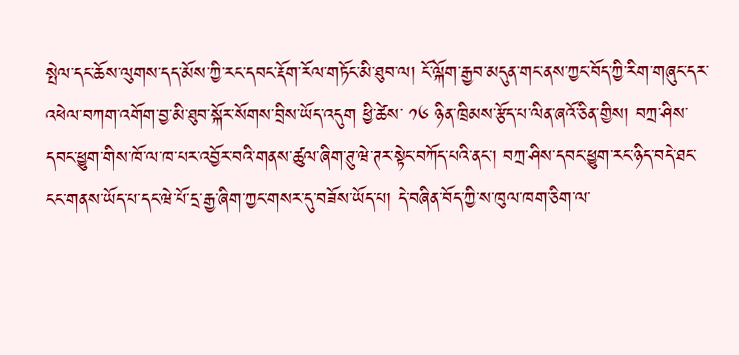སྤེལ་དང་ཆོས་ལུགས་དད་མོས་ཀྱི་རང་དབང་རྡོག་རོལ་གཏོང་མི་ཐུབ་ལ། ངོ་ལྐོག་རྒྱབ་མདུན་གང་ནས་ཀྱང་བོད་ཀྱི་རིག་གཞུང་དར་འཕེལ་བཀག་འགོག་བྱ་མི་ཐུབ་སྐོར་སོགས་བྲིས་ཡོད་འདུག ཕྱི་ཚེས་ ༡༦ ཉིན་ཁྲིམས་རྩོད་པ་ལིན་ཞའོ་ཅིན་གྱིས། བཀྲ་ཤིས་དབང་ཕྱུག་གིས་ཁོ་ལ་ཁ་པར་འབྱོར་བའི་གནས་ཚུལ་ཞིག་ཊུ་ཝེ་ཊར་སྟེང་བཀོད་པའི་ནང་། བཀྲ་ཤིས་དབང་ཕྱུག་རང་ཉིད་བདེ་ཐང་ངང་གནས་ཡོད་པ་དང་ཝེ་པོ་དྲ་རྒྱ་ཞིག་ཀྱང་གསར་དུ་བཟོས་ཡོད་པ། དེ་བཞིན་བོད་ཀྱི་ས་ཁུལ་ཁག་ཅིག་ལ་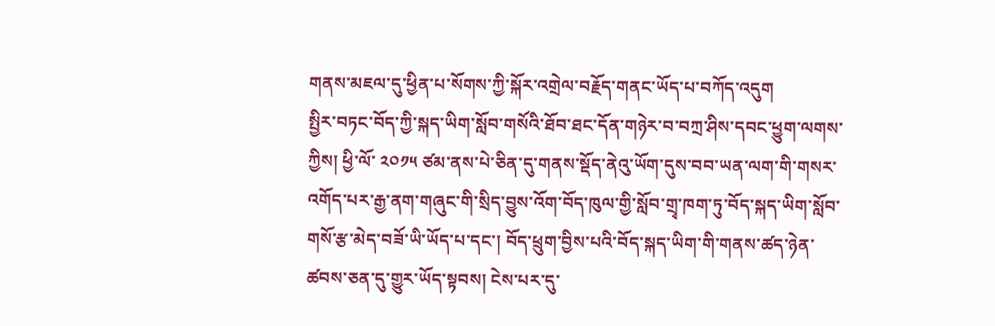གནས་མཇལ་དུ་ཕྱིན་པ་སོགས་ཀྱི་སྐོར་འགྲེལ་བརྗོད་གནང་ཡོད་པ་བཀོད་འདུག
སྤྱིར་བཏང་བོད་ཀྱི་སྐད་ཡིག་སློབ་གསོའི་ཐོབ་ཐང་དོན་གཉེར་བ་བཀྲ་ཤིས་དབང་ཕྱུག་ལགས་ཀྱིས། ཕྱི་ལོ་ ༢༠༡༥ ཙམ་ནས་པེ་ཅིན་དུ་གནས་སྡོད་ནེའུ་ཡོག་དུས་བབ་ཡན་ལག་གི་གསར་འགོད་པར་རྒྱ་ནག་གཞུང་གི་སྲིད་བྱུས་འོག་བོད་ཁུལ་གྱི་སློབ་གྲྭ་ཁག་ཏུ་བོད་སྐད་ཡིག་སློབ་གསོ་རྩ་མེད་བཟོ་ཡི་ཡོད་པ་དང་། བོད་ཕྲུག་བྱིས་པའི་བོད་སྐད་ཡིག་གི་གནས་ཚད་ཉེན་ཚབས་ཅན་དུ་གྱུར་ཡོད་སྟབས། ངེས་པར་དུ་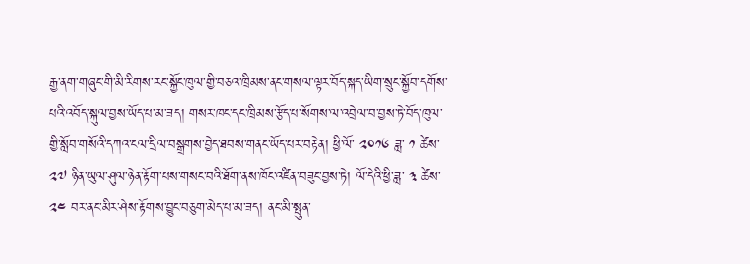རྒྱ་ནག་གཞུང་གི་མི་རིགས་རང་སྐྱོང་ཁུལ་གྱི་བཅའ་ཁྲིམས་ནང་གསལ་ལྟར་བོད་སྐད་ཡིག་སྲུང་སྐྱོབ་དགོས་པའི་འབོད་སྐུལ་བྱས་ཡོད་པ་མ་ཟད། གསར་ཁང་དང་ཁྲིམས་རྩོད་པ་སོགས་ལ་འབྲེལ་བ་བྱས་ཏེ་བོད་ཁུལ་གྱི་སློབ་གསོའི་དཀའ་ངལ་དྲིལ་བསྒྲགས་བྱེད་ཐབས་གནང་ཡོད་པར་བརྟེན། ཕྱི་ལོ་ ༢༠༡༦ ཟླ་ ༡ ཚེས་ ༢༧ ཉིན་ཡུལ་ཤུལ་ཉེན་རྟོག་པས་གསང་བའི་ཐོག་ནས་ཁོང་འཛིན་བཟུང་བྱས་ཏེ། ལོ་དེའི་ཕྱི་ཟླ་ ༣ ཚེས་ ༢༤ བར་ནང་མིར་ཤེས་རྟོགས་བྱུང་བཅུག་མེད་པ་མ་ཟད། ནང་མི་སྤུན་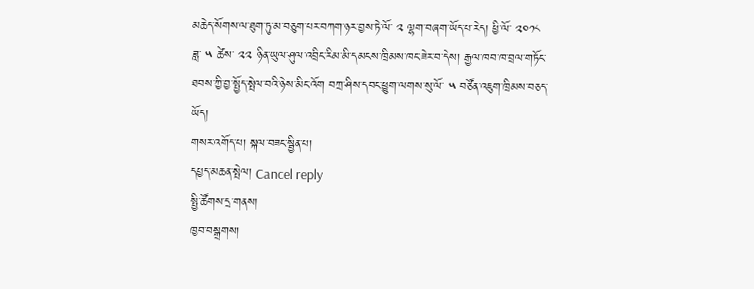མཆེད་སོགས་ལ་ཐུག་ཏུ་མ་བཅུག་པར་བཀག་ཉར་བྱས་ཏེ་ལོ་ ༢ ལྷག་བཞག་ཡོད་པ་རེད། ཕྱི་ལོ་ ༢༠༡༨ ཟླ་ ༥ ཚེས་ ༢༢ ཉིན་ཡུལ་ཤུལ་འབྲིང་རིམ་མི་དམངས་ཁྲིམས་ཁང་ཟེར་བ་དེས། རྒྱལ་ཁབ་ཁ་བྲལ་གཏོང་ཐབས་ཀྱི་བྱ་སྤྱོད་སྤེལ་བའི་ཉེས་མིང་འོག བཀྲ་ཤིས་དབང་ཕྱུག་ལགས་སུ་ལོ་ ༥ བཙོན་འཇུག་ཁྲིམས་བཅད་ཡོད།
གསར་འགོད་པ། སྐལ་བཟང་སྦྱིན་པ།
དཔྱད་མཆན་སྤེལ། Cancel reply
སྤྱི་ཚོགས་དྲ་གནས།
ཁྱབ་བསྒྲགས།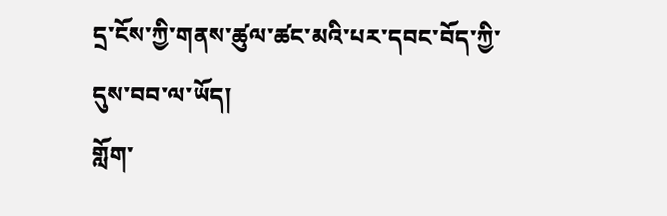དྲ་ངོས་ཀྱི་གནས་ཚུལ་ཚང་མའི་པར་དབང་བོད་ཀྱི་དུས་བབ་ལ་ཡོད།
གློག་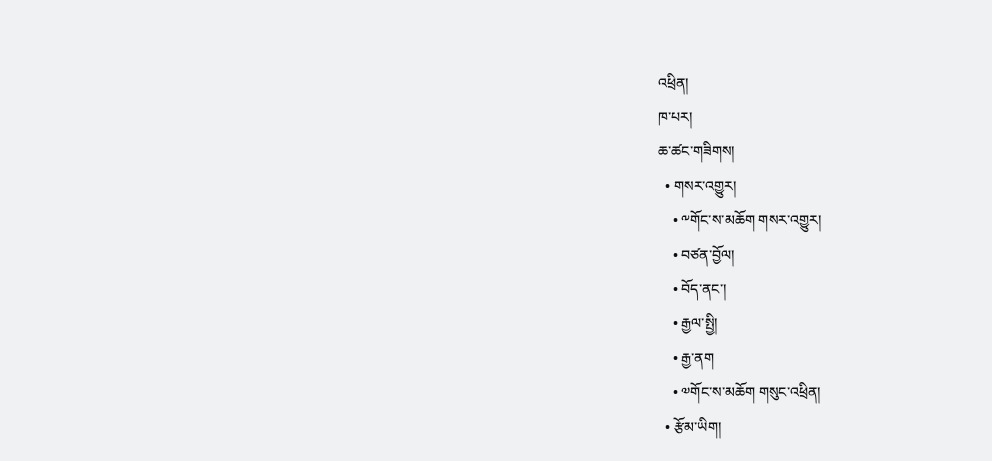འཕྲིན།
ཁ་པར།
ཆ་ཚང་གཟིགས།
  • གསར་འགྱུར།
    • ༸གོང་ས་མཆོག གསར་འགྱུར།
    • བཙན་བྱོལ།
    • བོད་ནང་།
    • རྒྱལ་སྤྱི།
    • རྒྱ་ནག
    • ༧གོང་ས་མཆོག གསུང་འཕྲིན།
  • རྩོམ་ཡིག།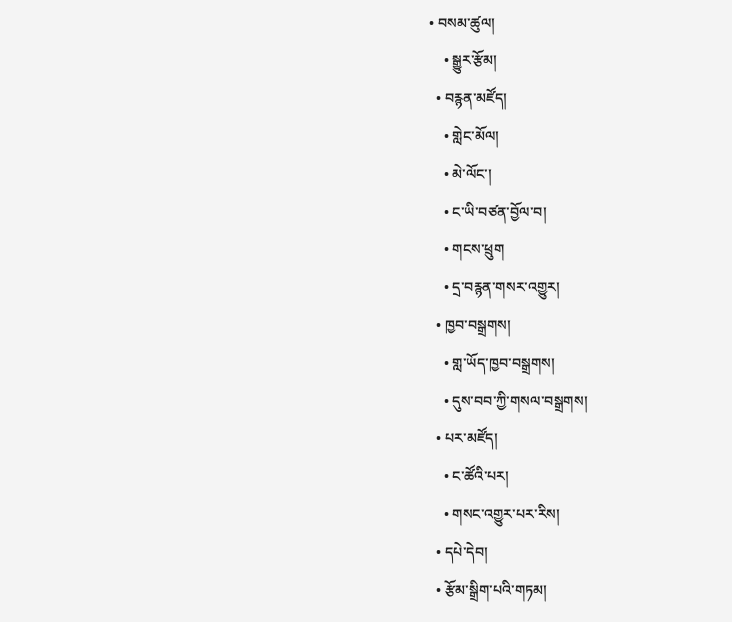• བསམ་ཚུལ།
    • སྒྱུར་རྩོམ།
  • བརྙན་མཛོད།
    • གླེང་མོལ།
    • མེ་ལོང་།
    • ང་ཡི་བཙན་བྱོལ་བ།
    • གངས་ཕྲུག
    • དྲ་བརྙན་གསར་འགྱུར།
  • ཁྱབ་བསྒྲགས།
    • གླ་ཡོད་ཁྱབ་བསྒྲགས།
    • དུས་བབ་ཀྱི་གསལ་བསྒྲགས།
  • པར་མཛོད།
    • ང་ཚོའི་པར།
    • གསང་འགྱུར་པར་རིས།
  • དཔེ་དེབ།
  • རྩོམ་སྒྲིག་པའི་གཏམ།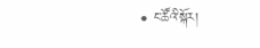• ང་ཚོའི་སྐོར།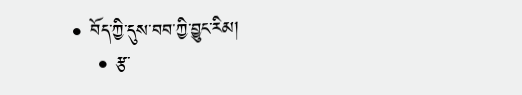• བོད་ཀྱི་དུས་བབ་ཀྱི་བྱུང་རིམ།
    • རྩ་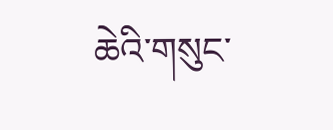ཆེའི་གསུང་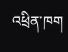འཕྲིན་ཁག